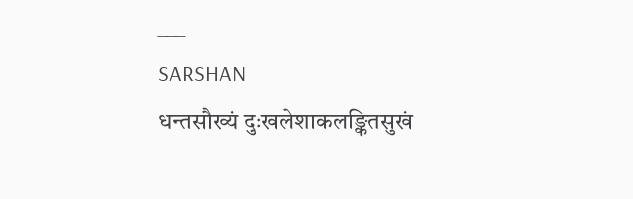___
SARSHAN
धन्तसौख्यं दुःखलेशाकलङ्कितसुखं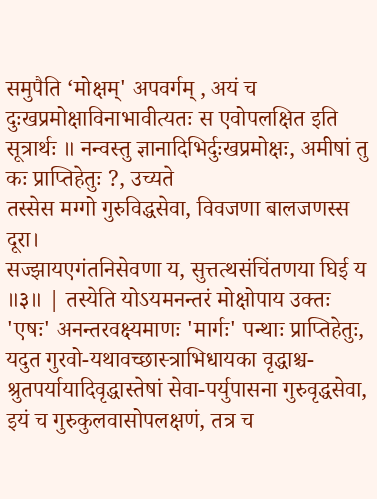समुपैति ‘मोक्षम्' अपवर्गम् , अयं च दुःखप्रमोक्षाविनाभावीत्यतः स एवोपलक्षित इति सूत्रार्थः ॥ नन्वस्तु ज्ञानादिभिर्दुःखप्रमोक्षः, अमीषां तु कः प्राप्तिहेतुः ?, उच्यते
तस्सेस मग्गो गुरुविद्धसेवा, विवजणा बालजणस्स दूरा।
सज्झायएगंतनिसेवणा य, सुत्तत्थसंचिंतणया घिई य ॥३॥ | तस्येति योऽयमनन्तरं मोक्षोपाय उक्तः 'एषः' अनन्तरवक्ष्यमाणः 'मार्गः' पन्थाः प्राप्तिहेतुः, यदुत गुरवो-यथावच्छास्त्राभिधायका वृद्धाश्च-श्रुतपर्यायादिवृद्धास्तेषां सेवा-पर्युपासना गुरुवृद्धसेवा, इयं च गुरुकुलवासोपलक्षणं, तत्र च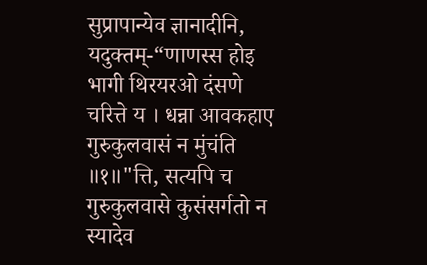सुप्रापान्येव ज्ञानादीनि, यदुक्तम्-“णाणस्स होइ भागी थिरयरओ दंसणे चरित्ते य । धन्ना आवकहाए गुरुकुलवासं न मुंचंति ॥१॥"त्ति, सत्यपि च गुरुकुलवासे कुसंसर्गतो न स्यादेव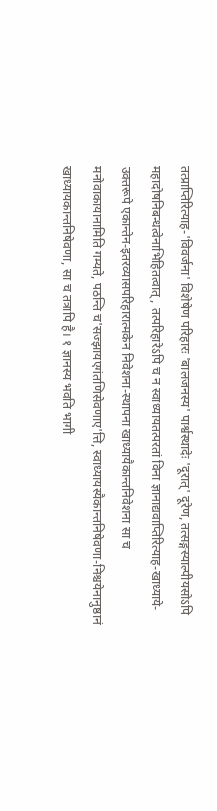तत्प्राप्तिरित्याह-'विवर्जना' विशेषेण परिहारः 'बालजनस्य' पार्श्वस्थादेः 'दूरात्' दूरेण, तत्सङ्गस्याल्पीयसोऽपि महादोषनिबन्धत्वेनाभिहितत्वात् , तत्परिहारेऽपि च न स्वाध्यायतत्परतां विना ज्ञानाद्यवाप्तिरित्याह-खाध्याये-उक्तरूपे एकान्तेन-इतरव्यासपरिहारात्मकेन निवेशना-स्थापना खाध्यायैकान्तनिवेशना सा च मनोवाकायानामिति गम्यते, पठन्ति च'सज्झायएगंतणिसेवणाए'त्ति, स्वाध्यायस्यैकान्तनिषेवणा-निश्चयेनानुष्ठानं खाध्यायकान्तनिषेवणा, सा च तत्रापि है। १ ज्ञानस्य भवति भागी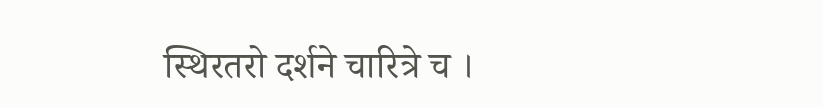स्थिरतरो दर्शने चारित्रे च ।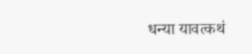धन्या यावत्कथं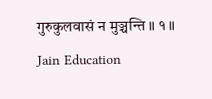गुरुकुलवासं न मुञ्चन्ति ॥ १ ॥
Jain Education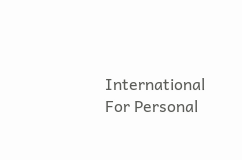International
For Personal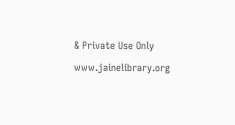& Private Use Only
www.jainelibrary.org